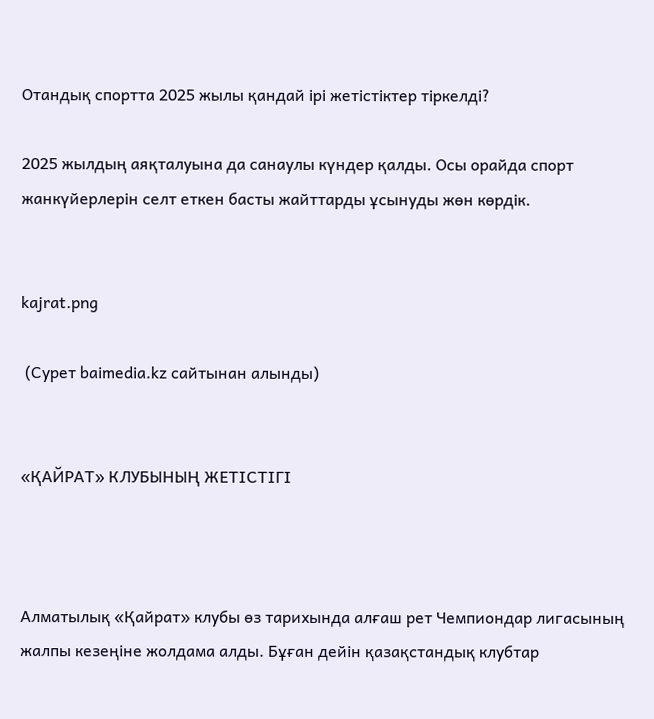Отандық спортта 2025 жылы қандай ірі жетістіктер тіркелді?

2025 жылдың аяқталуына да санаулы күндер қалды. Осы орайда спорт жанкүйерлерін селт еткен басты жайттарды ұсынуды жөн көрдік.


kajrat.png

 (Сурет baimedia.kz сайтынан алынды)


«ҚАЙРАТ» КЛУБЫНЫҢ ЖЕТІСТІГІ



Алматылық «Қайрат» клубы өз тарихында алғаш рет Чемпиондар лигасының жалпы кезеңіне жолдама алды. Бұған дейін қазақстандық клубтар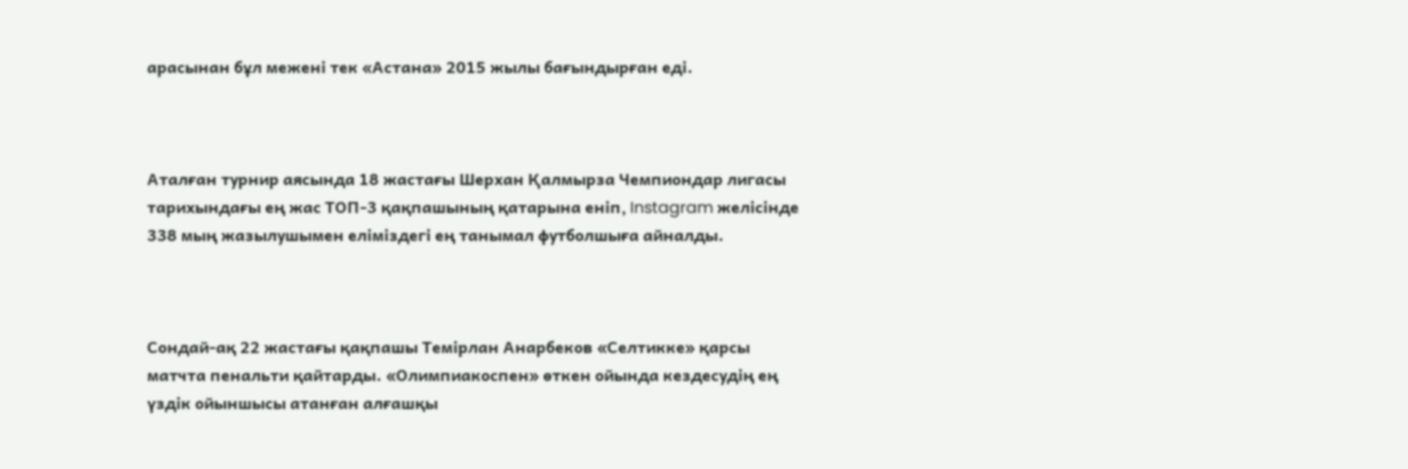арасынан бұл межені тек «Астана» 2015 жылы бағындырған еді.



Аталған турнир аясында 18 жастағы Шерхан Қалмырза Чемпиондар лигасы тарихындағы ең жас ТОП-3 қақпашының қатарына еніп, Instagram желісінде 338 мың жазылушымен еліміздегі ең танымал футболшыға айналды.



Сондай-ақ 22 жастағы қақпашы Темірлан Анарбеков «Селтикке» қарсы матчта пенальти қайтарды. «Олимпиакоспен» өткен ойында кездесудің ең үздік ойыншысы атанған алғашқы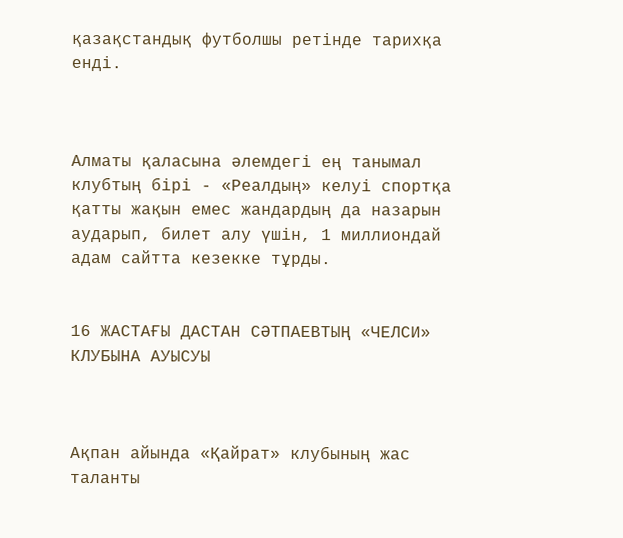қазақстандық футболшы ретінде тарихқа енді.



Алматы қаласына әлемдегі ең танымал клубтың бірі - «Реалдың» келуі спортқа қатты жақын емес жандардың да назарын аударып, билет алу үшін, 1 миллиондай адам сайтта кезекке тұрды.


16 ЖАСТАҒЫ ДАСТАН СӘТПАЕВТЫҢ «ЧЕЛСИ» КЛУБЫНА АУЫСУЫ



Ақпан айында «Қайрат» клубының жас таланты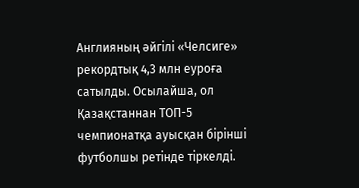Англияның әйгілі «Челсиге» рекордтық 4,3 млн еуроға сатылды. Осылайша, ол Қазақстаннан ТОП-5 чемпионатқа ауысқан бірінші футболшы ретінде тіркелді.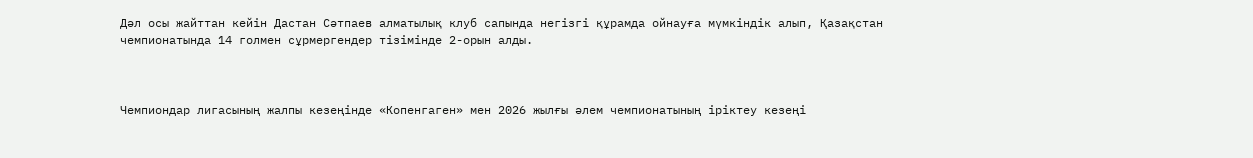Дәл осы жайттан кейін Дастан Сәтпаев алматылық клуб сапында негізгі құрамда ойнауға мүмкіндік алып, Қазақстан чемпионатында 14 голмен сұрмергендер тізімінде 2-орын алды.



Чемпиондар лигасының жалпы кезеңінде «Копенгаген» мен 2026 жылғы әлем чемпионатының іріктеу кезеңі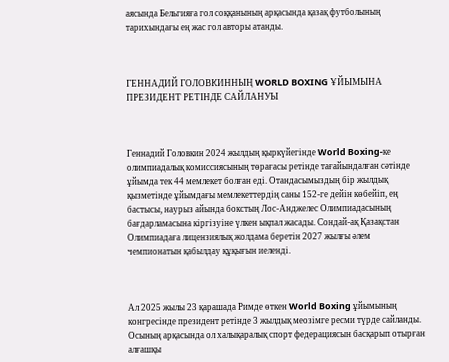аясында Бельгияға гол соққанының арқасында қазақ футболының тарихындағы ең жас гол авторы атанды.



ГЕННАДИЙ ГОЛОВКИННЫҢ WORLD BOXING ҰЙЫМЫНА ПРЕЗИДЕНТ РЕТІНДЕ САЙЛАНУЫ



Геннадий Головкин 2024 жылдың қыркүйегінде World Boxing-ке олимпиадалық комиссиясының төрағасы ретінде тағайындалған сәтінде ұйымда тек 44 мемлекет болған еді. Отандасымыздың бір жылдық қызметінде ұйымдағы мемлекеттердің саны 152-ге дейін көбейіп, ең бастысы, наурыз айында бокстың Лос-Анджелес Олимпиадасының бағдарламасына кіргізуіне үлкен ықпал жасады. Сондай-ақ Қазақстан Олимпиадаға лицензиялық жолдама беретін 2027 жылғы әлем чемпионатын қабылдау құқығын иеленді.



Ал 2025 жылы 23 қарашада Римде өткен World Boxing ұйымының конгресінде президент ретінде 3 жылдық меозімге ресми түрде сайланды. Осының арқасында ол халықаралық спорт федерациясын басқарып отырған алғашқы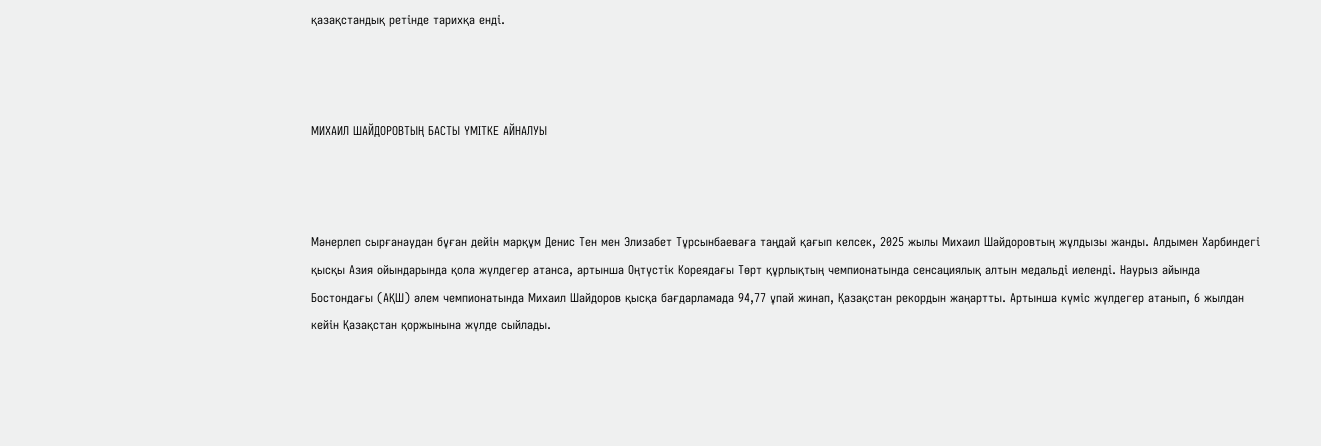қазақстандық ретінде тарихқа енді.



МИХАИЛ ШАЙДОРОВТЫҢ БАСТЫ ҮМІТКЕ АЙНАЛУЫ



Мәнерлеп сырғанаудан бұған дейін марқұм Денис Тен мен Элизабет Тұрсынбаеваға таңдай қағып келсек, 2025 жылы Михаил Шайдоровтың жұлдызы жанды. Алдымен Харбиндегі қысқы Азия ойындарында қола жүлдегер атанса, артынша Оңтүстік Кореядағы Төрт құрлықтың чемпионатында сенсациялық алтын медальді иеленді. Наурыз айында Бостондағы (АҚШ) әлем чемпионатында Михаил Шайдоров қысқа бағдарламада 94,77 ұпай жинап, Қазақстан рекордын жаңартты. Артынша күміс жүлдегер атанып, 6 жылдан кейін Қазақстан қоржынына жүлде сыйлады.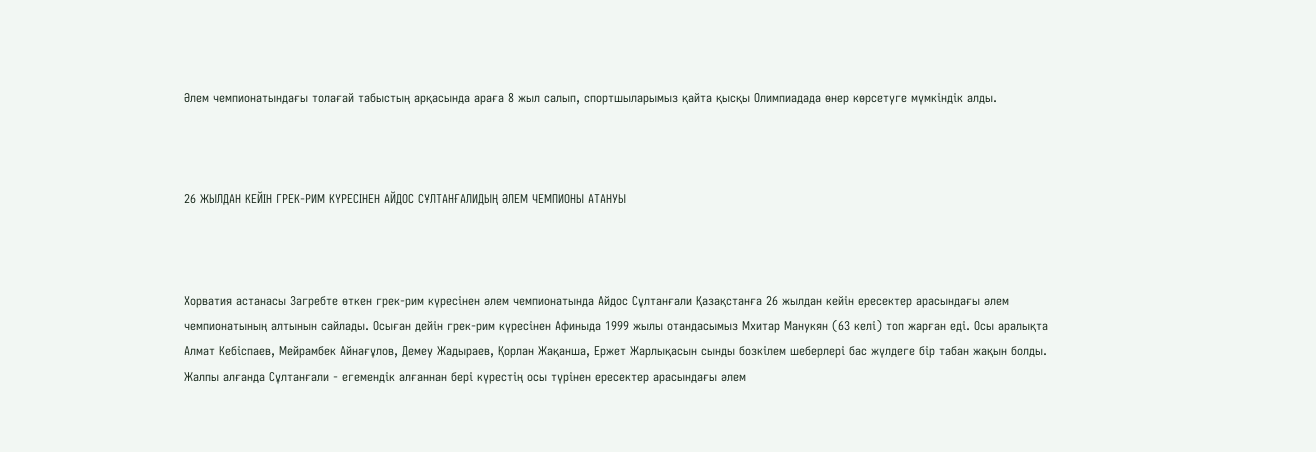Әлем чемпионатындағы толағай табыстың арқасында араға 8 жыл салып, спортшыларымыз қайта қысқы Олимпиадада өнер көрсетуге мүмкіндік алды.



26 ЖЫЛДАН КЕЙІН ГРЕК-РИМ КҮРЕСІНЕН АЙДОС СҰЛТАНҒАЛИДЫҢ ӘЛЕМ ЧЕМПИОНЫ АТАНУЫ



Хорватия астанасы Загребте өткен грек-рим күресінен әлем чемпионатында Айдос Сұлтанғали Қазақстанға 26 жылдан кейін ересектер арасындағы әлем чемпионатының алтынын сайлады. Осыған дейін грек-рим күресінен Афиныда 1999 жылы отандасымыз Мхитар Манукян (63 келі) топ жарған еді. Осы аралықта Алмат Кебіспаев, Мейрамбек Айнағұлов, Демеу Жадыраев, Қорлан Жақанша, Ержет Жарлықасын сынды бозкілем шеберлері бас жүлдеге бір табан жақын болды. Жалпы алғанда Сұлтанғали - егемендік алғаннан бері күрестің осы түрінен ересектер арасындағы әлем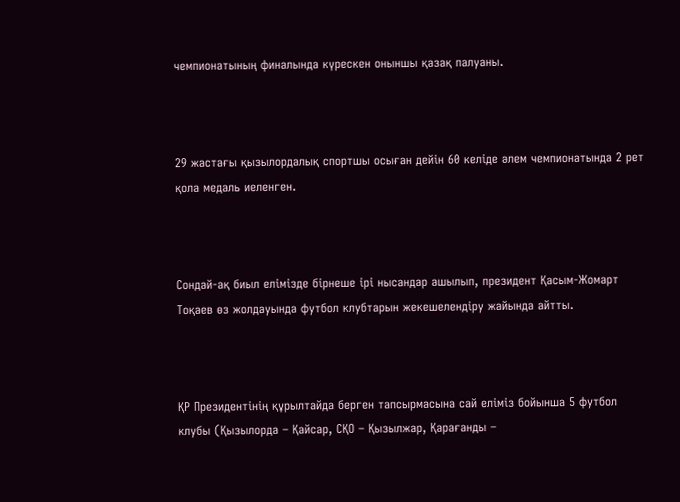чемпионатының финалында күрескен оныншы қазақ палуаны.



29 жастағы қызылордалық спортшы осыған дейін 60 келіде әлем чемпионатында 2 рет қола медаль иеленген.



Сондай-ақ биыл елімізде бірнеше ірі нысандар ашылып, президент Қасым-Жомарт Тоқаев өз жолдауында футбол клубтарын жекешелендіру жайында айтты.



ҚР Президентінің құрылтайда берген тапсырмасына сай еліміз бойынша 5 футбол клубы (Қызылорда – Қайсар, СҚО – Қызылжар, Қарағанды –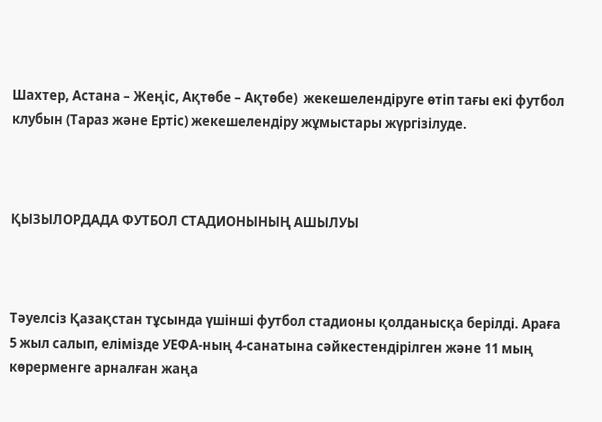Шахтер, Астана – Жеңіс, Ақтөбе – Ақтөбе)  жекешелендіруге өтіп тағы екі футбол клубын (Тараз және Ертіс) жекешелендіру жұмыстары жүргізілуде.



ҚЫЗЫЛОРДАДА ФУТБОЛ СТАДИОНЫНЫҢ АШЫЛУЫ



Тәуелсіз Қазақстан тұсында үшінші футбол стадионы қолданысқа берілді. Араға 5 жыл салып, елімізде УЕФА-ның 4-санатына сәйкестендірілген және 11 мың көрерменге арналған жаңа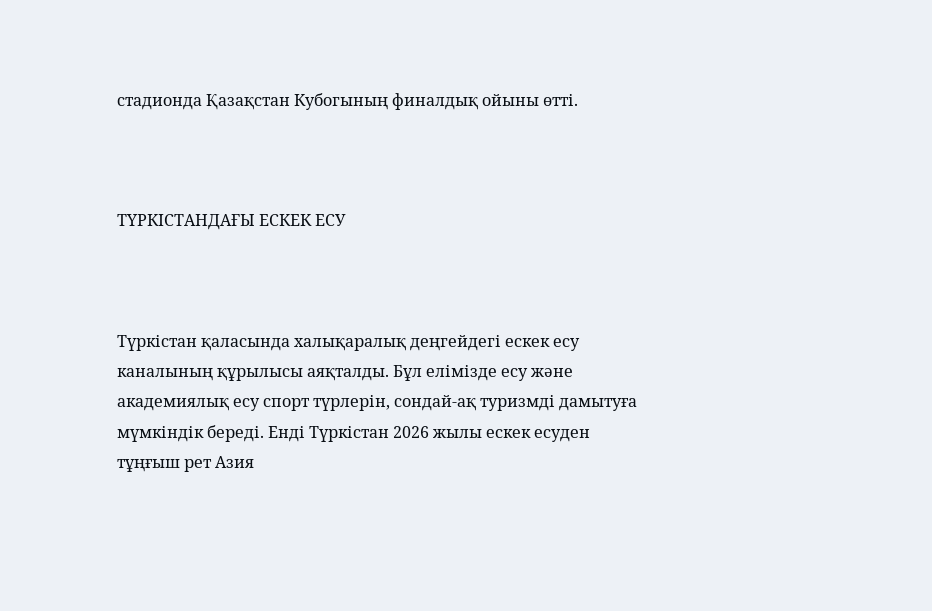стадионда Қазақстан Кубогының финалдық ойыны өтті.



ТҮРКІСТАНДАҒЫ ЕСКЕК ЕСУ



Түркістан қаласында халықаралық деңгейдегі ескек есу каналының құрылысы аяқталды. Бұл елімізде есу және академиялық есу спорт түрлерін, сондай-ақ туризмді дамытуға мүмкіндік береді. Енді Түркістан 2026 жылы ескек есуден тұңғыш рет Азия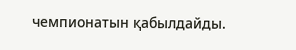чемпионатын қабылдайды.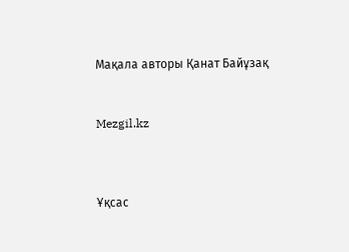Мақала авторы Қанат Байұзақ


Mezgil.kz



Ұқсас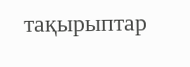тақырыптар